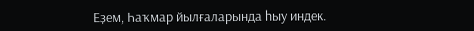Еҙем, Һаҡмар йылғаларында һыу индек.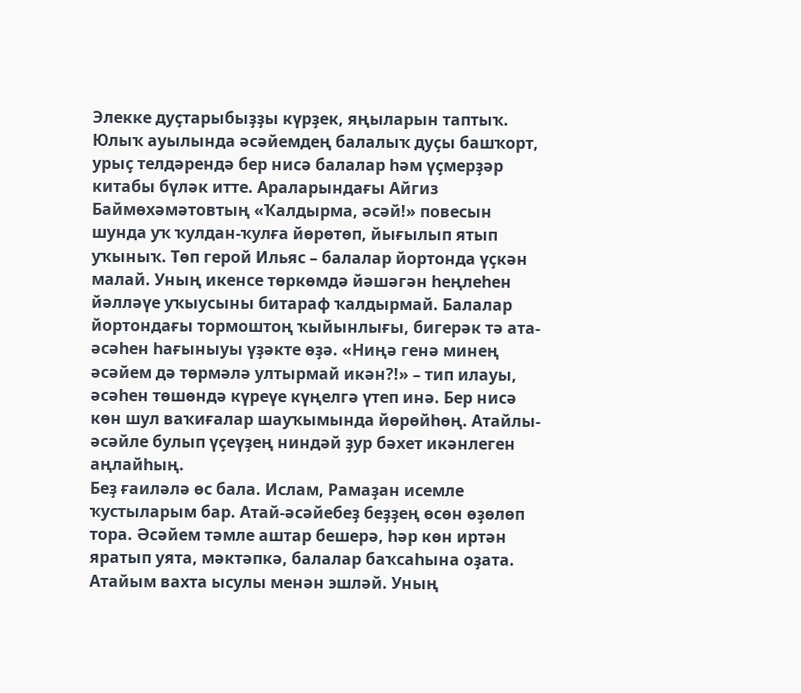Элекке дуҫтарыбыҙҙы күрҙек, яңыларын таптыҡ.
Юлыҡ ауылында әсәйемдең балалыҡ дуҫы башҡорт, урыҫ телдәрендә бер нисә балалар һәм үҫмерҙәр китабы бүләк итте. Араларындағы Айгиз Баймөхәмәтовтың «Ҡалдырма, әсәй!» повесын шунда уҡ ҡулдан-ҡулға йөрөтөп, йығылып ятып уҡыныҡ. Төп герой Ильяс – балалар йортонда үҫкән малай. Уның икенсе төркөмдә йәшәгән һеңлеһен йәлләүе уҡыусыны битараф ҡалдырмай. Балалар йортондағы тормоштоң ҡыйынлығы, бигерәк тә ата-әсәһен һағыныуы үҙәкте өҙә. «Ниңә генә минең әсәйем дә төрмәлә ултырмай икән?!» – тип илауы, әсәһен төшөндә күреүе күңелгә үтеп инә. Бер нисә көн шул ваҡиғалар шауҡымында йөрөйһөң. Атайлы-әсәйле булып үҫеүҙең ниндәй ҙур бәхет икәнлеген аңлайһың.
Беҙ ғаиләлә өс бала. Ислам, Рамаҙан исемле ҡустыларым бар. Атай-әсәйебеҙ беҙҙең өсөн өҙөлөп тора. Әсәйем тәмле аштар бешерә, һәр көн иртән яратып уята, мәктәпкә, балалар баҡсаһына оҙата. Атайым вахта ысулы менән эшләй. Уның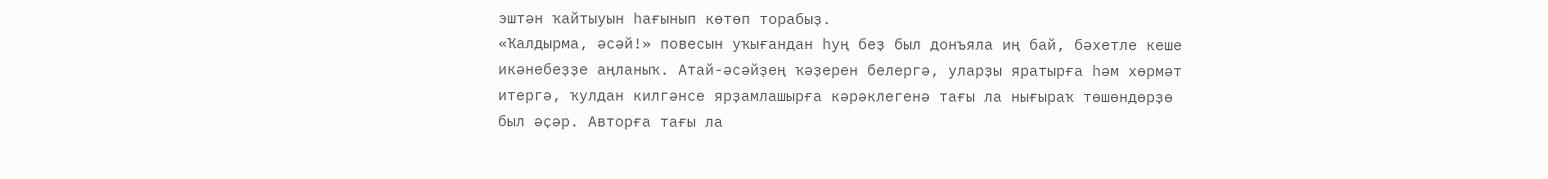эштән ҡайтыуын һағынып көтөп торабыҙ.
«Ҡалдырма, әсәй!» повесын уҡығандан һуң беҙ был донъяла иң бай, бәхетле кеше икәнебеҙҙе аңланыҡ. Атай-әсәйҙең ҡәҙерен белергә, уларҙы яратырға һәм хөрмәт итергә, ҡулдан килгәнсе ярҙамлашырға кәрәклегенә тағы ла нығыраҡ төшөндөрҙө был әҫәр. Авторға тағы ла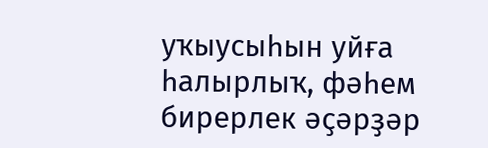уҡыусыһын уйға һалырлыҡ, фәһем бирерлек әҫәрҙәр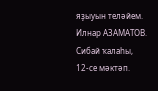яҙыуын теләйем.
Илнар АЗАМАТОВ.
Сибай ҡалаһы,
12-се мәктәп.